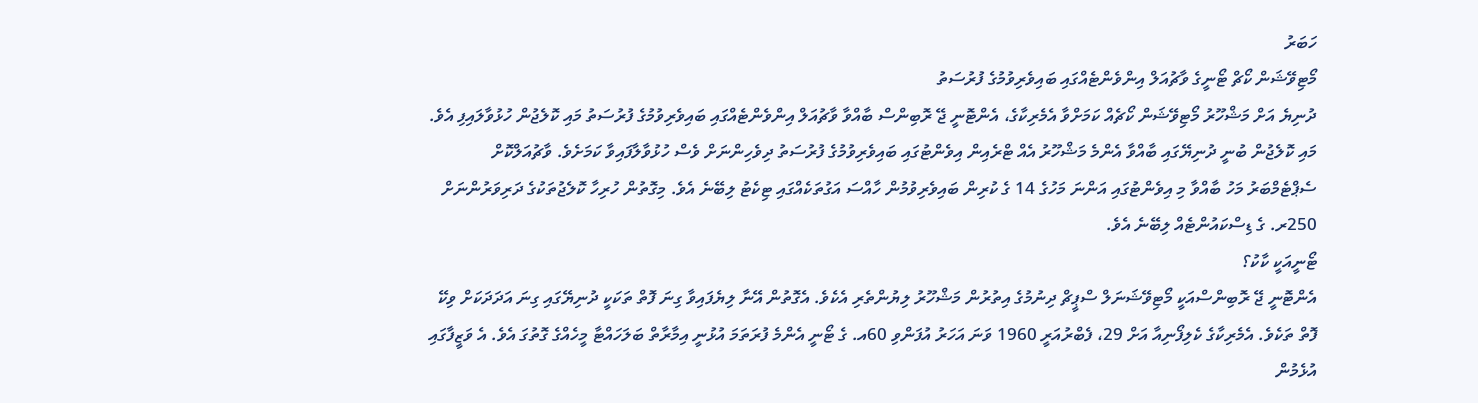ހަބަރު
މޯޓިވޭޝަން ކޯޗް ޓޯނީގެ ވާޗުއަލް އިންވެންޓެއްގައި ބައިވެރިވުމުގެ ފުރުސަތު
ދުނިޔެ އަށް މަޝްހޫރު މޯޓިވޭޝަން ކޯޗެއް ކަމަށްވާ އެމެރިކާގެ، އެންޓޮނީ ޖޭ ރޮބިންސް ބާއްވާ ވާޗުއަލް އިންވެންޓެއްގައި ބައިވެރިވުމުގެ ފުރުސަތު މައި ކޮލެޖުން ހުޅުވާލައިފި އެވެ.
މައި ކޮލެޖުން ބުނީ ދުނިޔޭގައި ބާއްވާ އެންމެ މަޝްހޫރު އެއް ޓްރެއިން އިވެންޓުގައި ބައިވެރިވުމުގެ ފުރުސަތު ދިވެހިންނަށް ވެސް ހުޅުވާލާފައިވާ ކަމަށެވެ. ވާޗުއަލްކޮށް ސެޕްޓެމްބަރު މަހު ބާއްވާ މި އިވެންޓުގައި އަންނަ މަހުގެ 14 ގެ ކުރިން ބައިވެރިވުމުން ހާއްސަ އަގުތަކެއްގައި ޓިކެޓު ލިބޭނެ އެވެ. މިގޮތުން ހުރިހާ ކޮލެޖުތަކުގެ ދަރިވަރުންނަށް 250ރ. ގެ ޑިސްކައުންޓެއް ލިބޭނެ އެވެ.
ޓޯނީއަކީ ކާކު؟
އެންޓޮނީ ޖޭ ރޮބިންސްއަކީ މޯޓިވޭޝަނަލް ސްޕީޗް ދިނުމުގެ އިތުރުން މަޝްހޫރު ލިޔުންތެރި އެކެވެ. އެގޮތުން އޭނާ ލިޔެފައިވާ ގިނަ ފޮތް ތަކަކީ ދުނިޔޭގައި ގިނަ އަދަދަކަށް ވިކޭ ފޮތް ތަކެވެ. އެމެރިކާގެ ކެލިފޯނިއާ އަށް 29، ފެބްރުއަރީ 1960 ވަނަ އަހަރު އުފަންވި 60އ. ގެ ޓޯނީ އެންމެ ފުރަތަމަ އުޅުނީ އިމާރާތް ބަލަހައްޓާ މީހެއްގެ ގޮތުގަ އެވެ. އެ ވަޒީފާގައި އުޅެމުން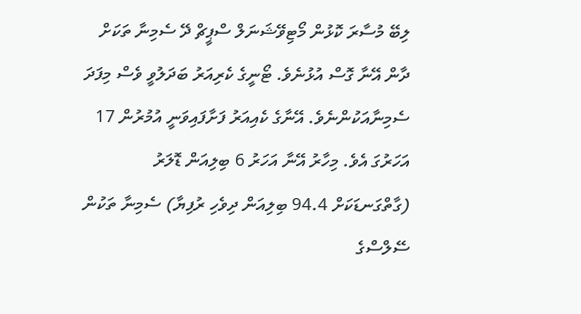ލިބޭ މުސާރަ ކޮޅުން މޯޓިވޭޝަނަލް ސްޕީޗް ދޭ ސެމިނާ ތަކަށް ދާން އޭނާ ގޮސް އުޅުނެވެ. ޓޯނީގެ ކެރިއަރު ބަދަލުވީ ވެސް މިފަދަ ސެމިނާއަކުންނެވެ. އޭނާގެ ކެއިއަރު ފަށާފައިވަނީ އުމުރުން 17 އަހަރުގަ އެވެ. މިހާރު އޭނާ އަހަރު 6 ބިލިއަން ޑޮލަރު (ގާތްގަނޑަކަށް 94.4 ބިލިއަން ދިވެހި ރުފިޔާ) ސެމިނާ ތަކުން ސޭލްސްގެ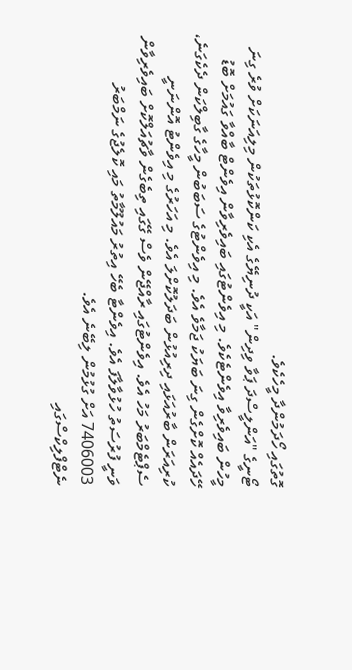ގޮތުގައި ހޯދަމުންދާ މީހެކެވެ.
ޓޯނީގެ "އަންލީސްދަ ޕަވާ ވިދިން" އަކީ ދުނިޔޭގެ އެކި ކަންކޮޅުތަކުން މިލިއަނަކަށް ވުރެ ގިނަ މީހުން ބައިވެރިވާ އިވެންޓެކެވެ. މި އިވެންޓުގައި ބައިވެރިވާން އިވެންޓް ބާއްވާ ގައުމަށް ބޮޑު ހޭދައެއް ކޮށްގެން ގިނަ ބަޔަކު ޖަމާވެ އެވެ. މި އިވެންޓުގެ ސަބަބުން މީހާގެ ގާބިލްކަން ދެކެގަނެ، ކުރިއަރަން ބާރުއަޅައި ދިރިއުޅުން ބަދަލުކޮށްލަ އެވެ. މި އަހަރުގެ މި އިވެންޓު އޮންނަނީ ސެޕްޓެމްބަރު މަހު އެވެ. އިވެންޓުގައި ރާއްޖޭން ވެސް ގޭގައި ތިބެގެން ވާޗުއަލްކޮށް ބައިވެރިވާން ވަނީ ފުރުސަތު ހުޅުވާލާފަ އެވެ. އިވެންޓާ ބެހޭ އިތުރު މައުލޫމާތު މައި ކޮލެޖުގެ ނަމްބަރު 7406003 އަށް ގުޅުމުން ލިބޭނެ އެވެ.
ނެޓްފްލިކްސްގައި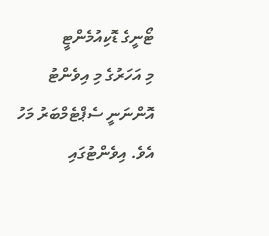ޓޯނީގެ ޑޮކިއުމެންޓީ
މި އަހަރުގެ މި އިވެންޓު އޮންނަނީ ސެޕްޓެމްބަރު މަހު އެވެ. އިވެންޓުގައި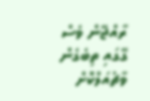ރާއްޖޭން ވެސް ގޭގައި ތިބެގެން ވާޗުއަލްކޮށް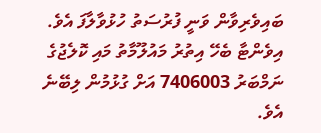ބައިވެރިވާން ވަނީ ފުރުސަތު ހުޅުވާލާފަ އެވެ. އިވެންޓާ ބެހޭ އިތުރު މައުލޫމާތު މައި ކޮލެޖުގެ ނަމްބަރު 7406003 އަށް ގުޅުމުން ލިބޭނެ އެވެ.